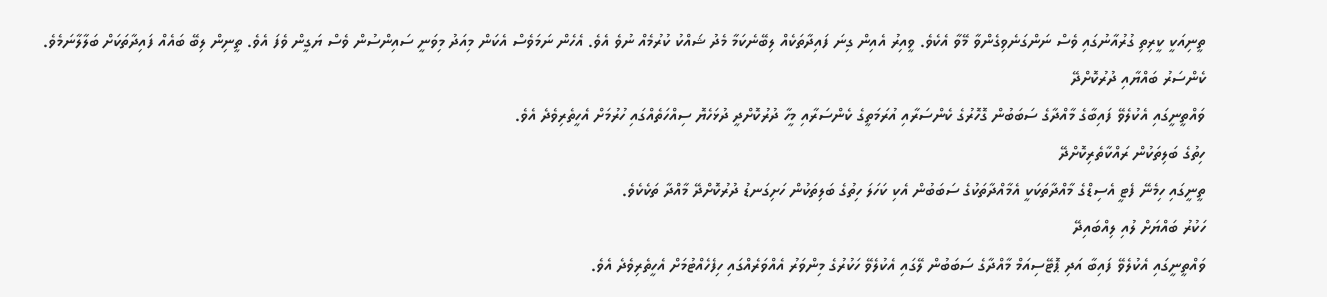ތީނިއަކީ ކީރިތި ގުރުއާނުގައި ވެސް ނަންގަނެވިގެންވާ މޭވާ އެކެވެ. ވީއިރު އެއިން ގިނަ ފައިދާތަކެއް ލިބޭނެކަމާ މެދު ޝައްކު ކުރުމެއް ނުވެ އެވެ. އެހެން ނަމަވެސް އެކަން މިއަދު މިވަނީ ސައިންސުން ވެސް ޔަގީން ވެފަ އެވެ. ތީނިން ލިބޭ ބައެއް ފައިދާތަކަށް ބަލާލާނަމެވެ.
ކެންސަރު ބައްޔާއި ދުރުކޮށްދޭ
ވައްތީނީގައި އެކުލެވޭ ފައިބާގެ މާއްދާގެ ސަބަބުން ގޮހޮރުގެ ކެންސަރާއި އުރަމަތީގެ ކެންސަރާއި މީހާ ދުރުކޮށްދީ ދުޅަހެޔޮ ސިއްހަތެއްގައި ހުރުމަށް އެހީތެރިވެދެ އެވެ.
ހިތުގެ ބަލިތަކުން ރައްކާތެރިކޮށްދޭ
ތީނީގައި ހިމެނޭ ފެޓީ އެސިޑްގެ މާއްދާތަކަކީ އެމާއްދާތަކުގެ ސަބަބުން އެކި ކަހަލަ ހިތުގެ ބަލިތަކުން ހަށިގަނޑު ދުރުކޮށްދޭ މާއްދާ ތަކެކެވެ.
ހަކުރު ބައްޔަށް ލުއި ލިއްބައިދޭ
ވައްތީނީގައި އެކުލެވޭ ފައިބާ އަދި ޕޮޓޭސިއަމް މާއްދާގެ ސަބަބުން ލޭގައި އެކުލެވޭ ހަކުރުގެ މިންވަރު އެއްވަރެއްގައި ހިފެހެއްޓުމަށް އެހީތެރިވެދެ އެވެ.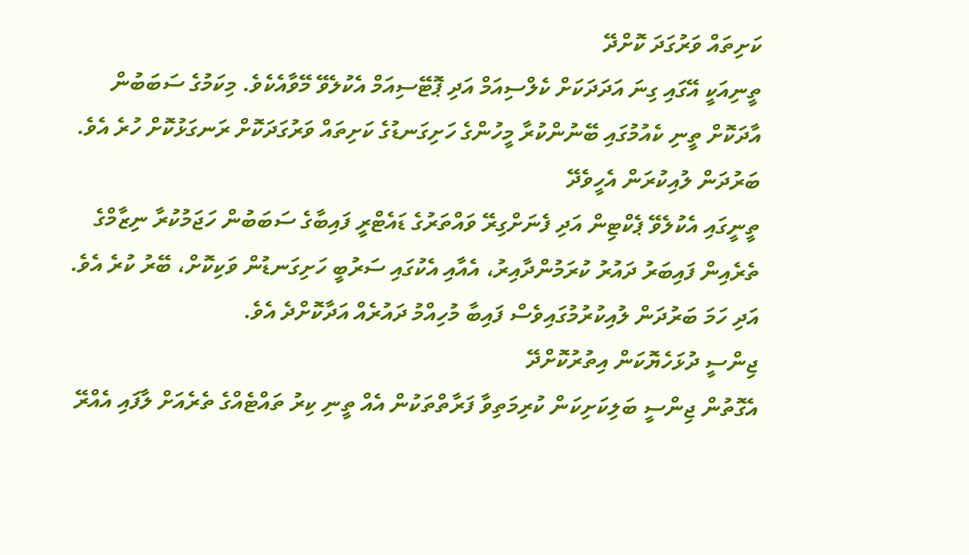ކަށިތައް ވަރުގަދަ ކޮށްދޭ
ތީނިއަކީ އޭގައި ގިނަ އަދަދަކަށް ކެލްސިއަމް އަދި ޕޮޓޭސިއަމް އެކުލެވޭ މޭވާއެކެވެ. މިކަމުގެ ސަބަބުން އާދަކޮށް ތީނި ކެއުމުގައި ބޭނުންކުރާ މީހުންގެ ހަށިގަނޑުގެ ކަށިތައް ވަރުގަދަކޮށް ރަނގަޅުކޮށް ހުރެ އެވެ.
ބަރުދަން ލުއިކުރަން އެހީވެދޭ
ތީނީގައި އެކުލެވޭ ޕެކްޓިން އަދި ފެނަށްގިރޭ ވައްތަރުގެ ޑައެޓްރީ ފައިބާގެ ސަބަބުން ހަޖަމުކުރާ ނިޒާމްގެ ތެރެއިން ފައިބަރު ދައުރު ކުރަމުންދާއިރު، އެއާއި އެކުގައި ސަރުބީ ހަށިގަނޑުން ވަކިކޮށް، ބޭރު ކުރެ އެވެ. އަދި ހަމަ ބަރުދަން ލުއިކުރުމުގައިވެސް ފައިބާ މުހިއްމު ދައުރެއް އަދާކޮށްދެ އެވެ.
ޖިންސީ ދުޅަހެޔޮކަން އިތުރުކޮށްދޭ
އެގޮތުން ޖިންސީ ބަލިކަށިކަން ކުރިމަތިވާ ފަރާތްތަކުން އެއް ތީނި ކިރު ތައްޓެއްގެ ތެރެއަށް ލާފައި އެއްރޭ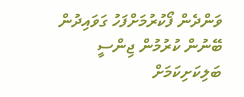ވަންދެން ފޯކުރުމަށްފަހު ގަވައިދުން ބޭނުން ކުރުމުން ޖިންސީ ބަލިކަށިކަމަށް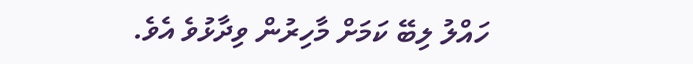ހައްލު ލިބޭ ކަމަށް މާހިރުން ވިދާޅުވެ އެވެ.